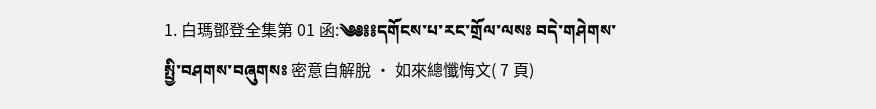1. 白瑪鄧登全集第 01 函:༄༅༔༔དགོངས་པ་རང་གྲོལ་ལསཿ བདེ་གཤེགས་སྤྱི་བཤགས་བཞུགསཿ 密意自解脫 · 如來總懺悔文( 7 頁)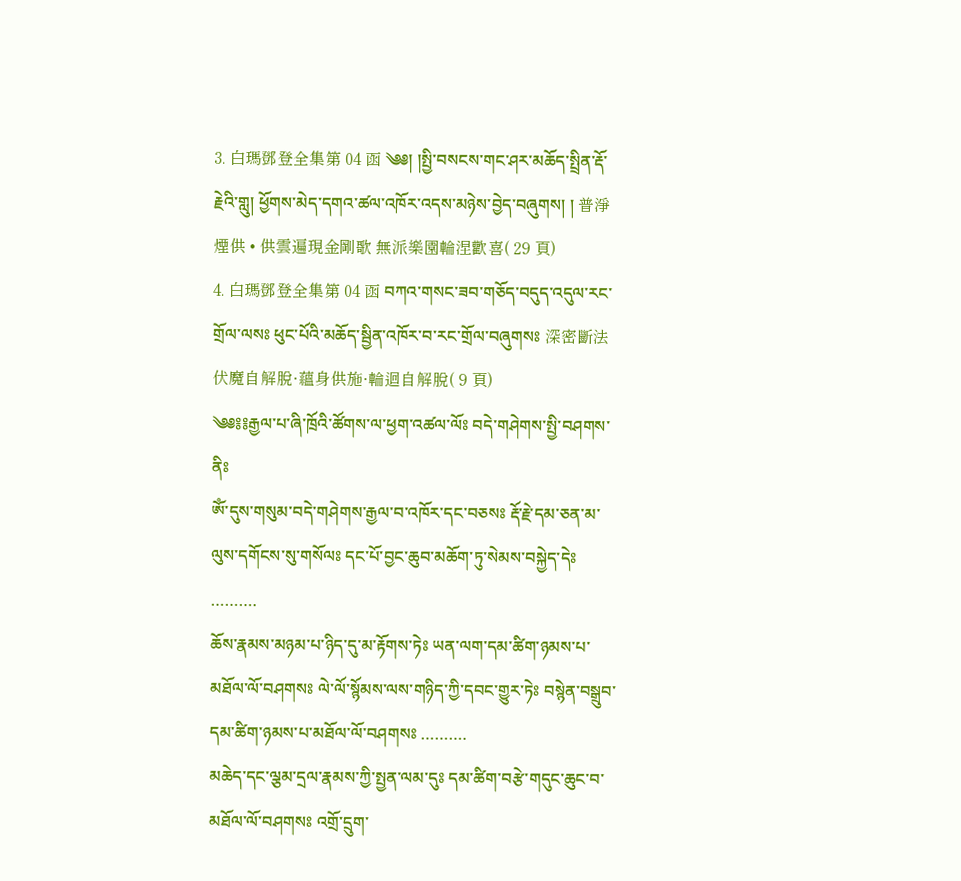3. 白瑪鄧登全集第 04 函 ༄༅། །སྤྱི་བསངས་གང་ཤར་མཆོད་སྤྲིན་རྡོ་རྗེའི་གླུ། ཕྱོགས་མེད་དགའ་ཚལ་འཁོར་འདས་མཉེས་བྱེད་བཞུགས། ། 普淨煙供 • 供雲遍現金剛歌 無派樂園輪涅歡喜( 29 頁)
4. 白瑪鄧登全集第 04 函 བཀའ་གསང་ཟབ་གཅོད་བདུད་འདུལ་རང་གྲོལ་ལསཿ ཕུང་པོའི་མཆོད་སྦྱིན་འཁོར་བ་རང་གྲོལ་བཞུགསཿ 深密斷法伏魔自解脫·蘊身供施·輪迴自解脫( 9 頁)
༄༅༔༔རྒྱལ་པ་ཞི་ཁྲོའི་ཚོགས་ལ་ཕྱག་འཚལ་ལོཿ བདེ་གཤེགས་སྤྱི་བཤགས་ནིཿ
ༀ་དུས་གསུམ་བདེ་གཤེགས་རྒྱལ་བ་འཁོར་དང་བཅསཿ རྡོ་རྗེ་དམ་ཅན་མ་ལུས་དགོངས་སུ་གསོལཿ དང་པོ་བྱང་ཆུབ་མཆོག་ཏུ་སེམས་བསྐྱེད་དེཿ ……….
ཆོས་རྣམས་མཉམ་པ་ཉིད་དུ་མ་རྟོགས་ཏེཿ ཡན་ལག་དམ་ཚིག་ཉམས་པ་མཐོལ་ལོ་བཤགསཿ ལེ་ལོ་སྙོམས་ལས་གཉིད་ཀྱི་དབང་གྱུར་ཏེཿ བསྙེན་བསྒྲུབ་དམ་ཚིག་ཉམས་པ་མཐོལ་ལོ་བཤགསཿ ……….
མཆེད་དང་ལྕམ་དྲལ་རྣམས་ཀྱི་སྤྱན་ལམ་དུཿ དམ་ཚིག་བརྩེ་གདུང་ཆུང་བ་མཐོལ་ལོ་བཤགསཿ འགྲོ་དྲུག་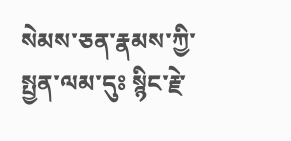སེམས་ཅན་རྣམས་ཀྱི་སྤྱན་ལམ་དུཿ སྙིང་རྗེ་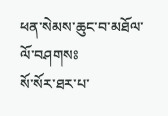ཕན་སེམས་ཆུང་བ་མཐོལ་ལོ་བཤགསཿ
སོ་སོར་ཐར་པ་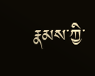རྣམས་ཀྱི་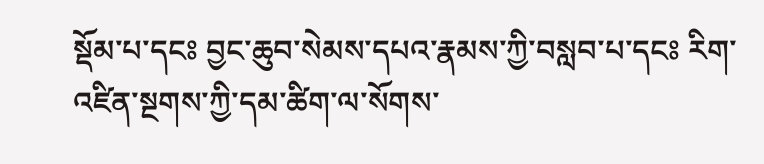སྡོམ་པ་དངཿ བྱང་ཆུབ་སེམས་དཔའ་རྣམས་ཀྱི་བསླབ་པ་དངཿ རིག་འཛིན་སྔགས་ཀྱི་དམ་ཚིག་ལ་སོགས་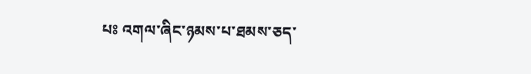པཿ འགལ་ཞིང་ཉམས་པ་ཐམས་ཅད་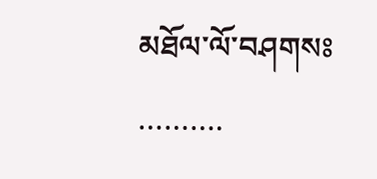མཐོལ་ལོ་བཤགསཿ ……….